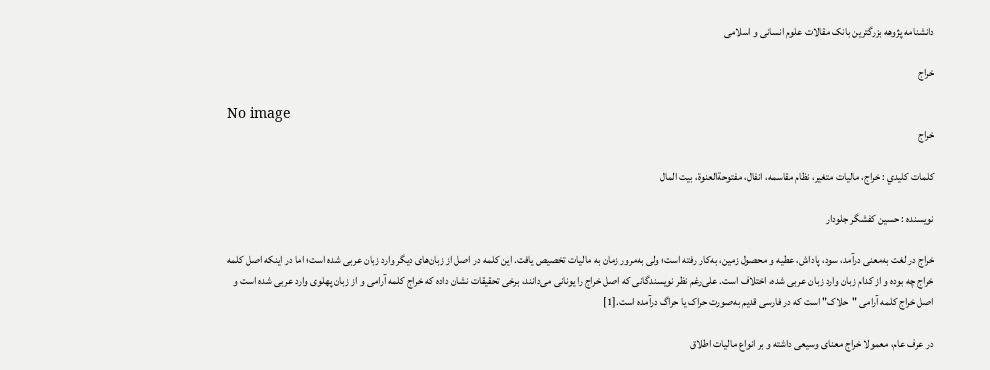دانشنامه پژوهه بزرگترین بانک مقالات علوم انسانی و اسلامی

خراج

No image
خراج

كلمات كليدي : خراج، ماليات متغير، نظام مقاسمه، انفال، مفتوحةالعنوة، بيت المال

نویسنده : حسين كفشگر جلودار

خراج در لغت به‌معنی درآمد، سود، پاداش، عطیه و محصول زمین، به‌کار رفته است؛ ولی به‌مرور زمان به مالیات تخصیص یافت. این کلمه در اصل از زبان‌های دیگر وارد زبان عربی شده است؛ اما در اینکه اصل کلمه خراج چه بوده و از کدام زبان وارد زبان عربی شده، اختلاف است. علی‌رغم نظر نویسندگانی که اصل خراج را یونانی می‌دانند، برخی تحقیقات نشان داده که خراج کلمه آرامی و از زبان پهلوی وارد عربی شده است و اصل خراج کلمه آرامی "حلاک" است که در فارسی قدیم به‌صورت حراک یا حراگ درآمده است.[1]

در عرف عام، معمولا خراج معنای وسیعی داشته و بر انواع مالیات اطلاق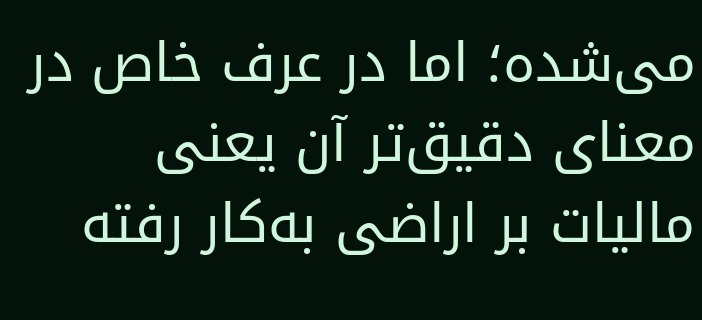می‌شده؛ اما در عرف خاص در معنای دقیق‌تر آن یعنی مالیات بر اراضی به‌کار رفته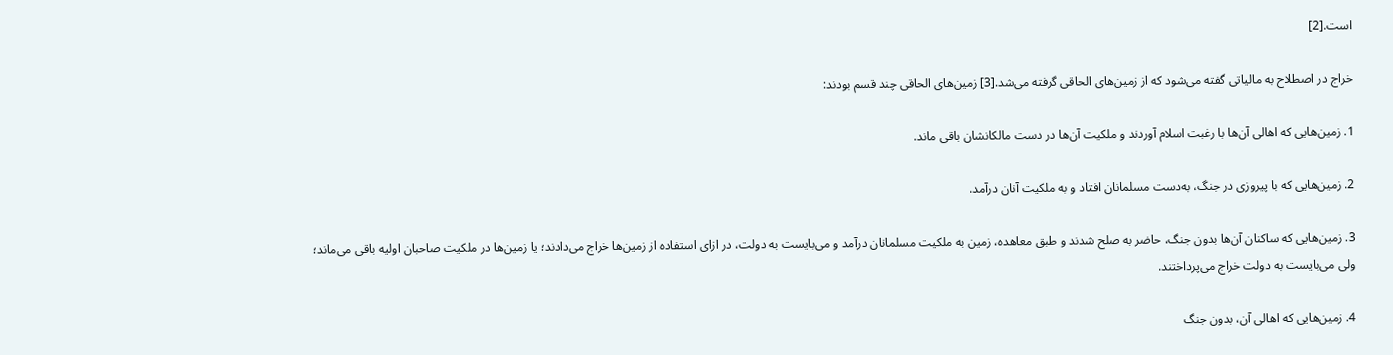است.[2]

خراج در اصطلاح به مالیاتی گفته می‌شود که از زمین‌های الحاقی گرفته می‌شد.[3] زمین‌های الحاقی چند قسم بودند:

1. زمین‌هایی که اهالی آن‌ها با رغبت اسلام آوردند و ملکیت آن‌ها در دست مالکانشان باقی ماند.

2. زمین‌هایی که با پیروزی در جنگ، به‌دست مسلمانان افتاد و به ملکیت آنان درآمد.

3. زمین‌هایی که ساکنان آن‌ها بدون جنگ، حاضر به صلح شدند و طبق معاهده، زمین به ملکیت مسلمانان درآمد و می‌بایست به دولت، در ازای استفاده از زمین‌ها خراج می‌دادند؛ یا زمین‌ها در ملکیت صاحبان اولیه باقی می‌ماند؛ ولی می‌بایست به دولت خراج می‌پرداختند.

4. زمین‌هایی که اهالی آن، بدون جنگ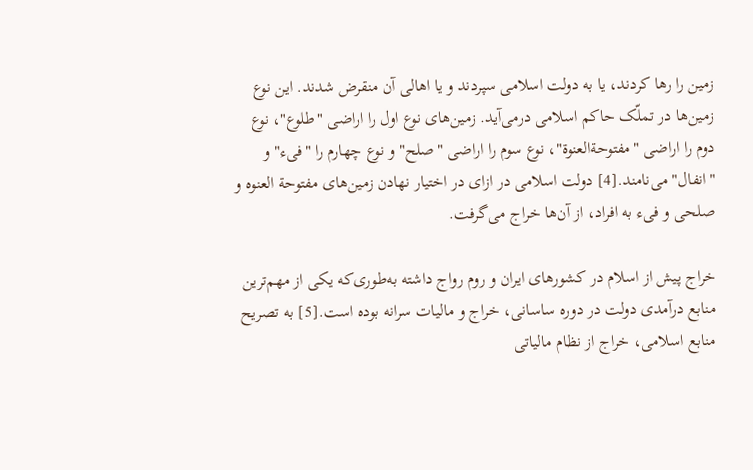زمین را رها کردند، یا به دولت اسلامی سپردند و یا اهالی آن منقرض شدند. این نوع زمین‌ها در تملّک حاکم اسلامی درمی‌آید. زمین‌های نوع اول را اراضی "طلوع"، نوع دوم را اراضی "مفتوحةالعنوة"، نوع سوم را اراضی "صلح" و نوع چهارم را "فیء" و "انفال" می‌نامند.[4] دولت اسلامی در ازای در اختیار نهادن زمین‌های مفتوحة العنوه و صلحی و فیء به افراد، از آن‌ها خراج می‌گرفت.

خراج پیش از اسلام در کشورهای ایران و روم رواج داشته به‌طوری‌که یکی از مهم‌ترین منابع درآمدی دولت در دوره ساسانی، خراج و مالیات سرانه بوده است.[5] به تصریح منابع اسلامی، خراج از نظام مالیاتی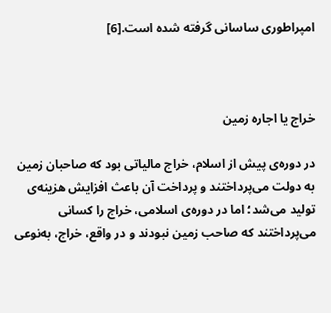امپراطوری ساسانی گرفته شده است.[6]



خراج یا اجاره زمین

در دوره‌ی پیش از اسلام، خراج مالیاتی بود که صاحبان زمین به دولت می‌پرداختند و پرداخت آن باعث افزایش هزینه‌ی‌ تولید می‌شد؛ اما در دوره‌ی اسلامی، خراج را کسانی می‌پرداختند که صاحب زمین نبودند و در واقع، خراج، به‌نوعی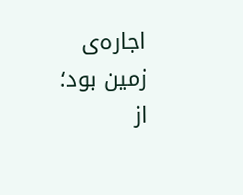اجاره‌ی زمین بود؛ از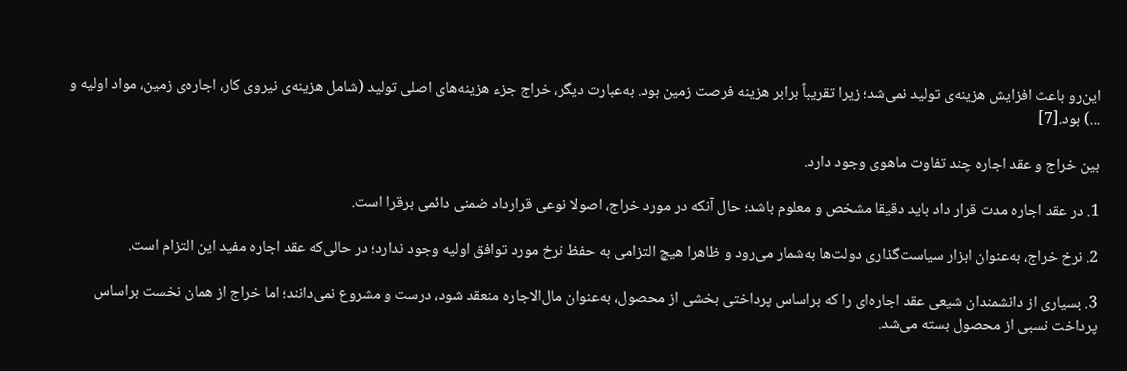این‌رو باعث افزایش هزینه‌ی تولید نمی‌شد؛ زیرا تقریباً برابر هزینه فرصت زمین بود. به‌عبارت دیگر، خراج جزء هزینه‌های اصلی تولید (شامل هزینه‌ی نیروی کار، اجاره‌ی زمین، مواد اولیه و ...) بود.[7]

بین خراج و عقد اجاره چند تفاوت ماهوی وجود دارد.

1. در عقد اجاره مدت قرار داد باید دقیقا مشخص و معلوم باشد؛ حال آنکه در مورد خراج، اصولا نوعی قرارداد ضمنی دائمی برقرا است.

2. نرخ خراج، به‌عنوان ابزار سیاست‌گذاری دولت‌ها به‌شمار می‌رود و ظاهرا هیچ التزامی به حفظ نرخ مورد توافق اولیه وجود ندارد؛ در حالی‌که عقد اجاره مفید این التزام است.

3. بسیاری از دانشمندان شیعی عقد اجاره‌ای را که براساس پرداختی بخشی از محصول، به‌عنوان مال‌الاجاره منعقد شود، درست و مشروع نمی‌دانند؛ اما خراج از همان نخست براساس پرداخت نسبی از محصول بسته می‌شد.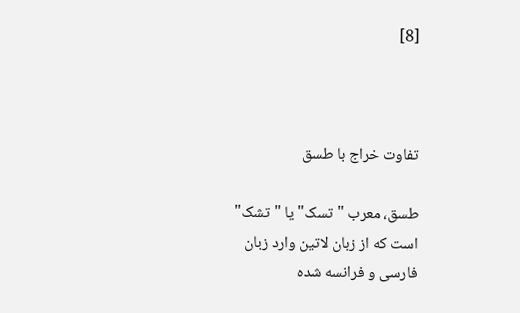[8]



تفاوت خراج با طسق

طسق، معرب "تسک" یا "تشک" است که از زبان لاتین وارد زبان فارسی و فرانسه شده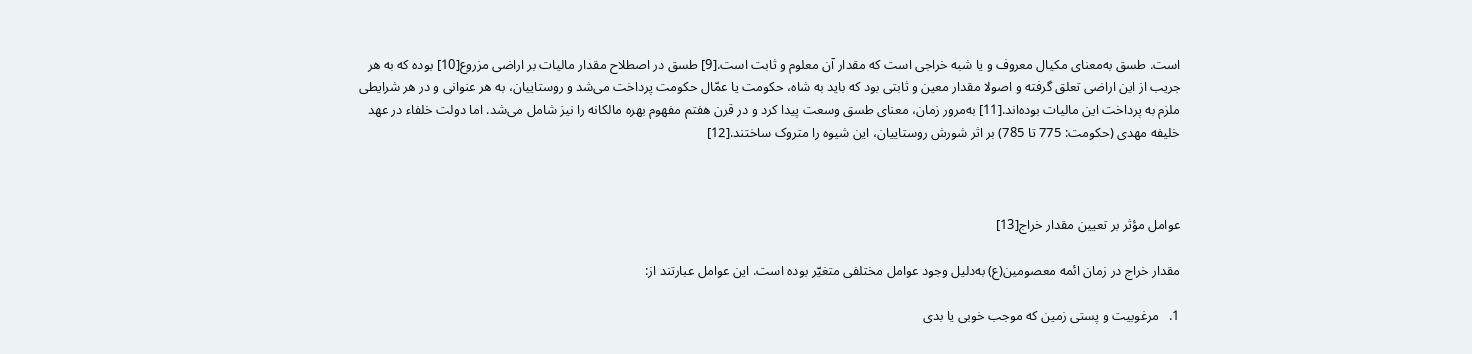است. طسق به‌معنای مکیال معروف و یا شبه خراجی است که مقدار آن معلوم و ثابت است.[9] طسق در اصطلاح مقدار مالیات بر اراضی مزروع[10] بوده که به هر جریب از این اراضی تعلق گرفته و اصولا مقدار معین و ثابتی بود که باید به شاه، حکومت یا عمّال حکومت پرداخت می‌شد و روستاییان، به هر عنوانی و در هر شرایطی ملزم به پرداخت این مالیات بوده‌اند.[11] به‌مرور زمان، معنای طسق وسعت پیدا کرد و در قرن هفتم مفهوم بهره مالکانه را نیز شامل می‌شد. اما دولت خلفاء در عهد خلیفه مهدی (حکومت: 775 تا 785) بر اثر شورش روستاییان، این شیوه را متروک ساختند.[12]



عوامل مؤثر بر تعیین مقدار خراج[13]

مقدار خراج در زمان ائمه معصومین(ع) به‌دلیل وجود عوامل مختلفی متغیّر بوده است. این عوامل عبارتند از:

1.   مرغوبیت و پستی زمین که موجب خوبی یا بدی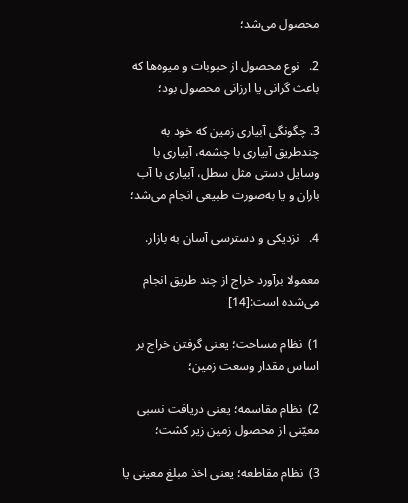محصول می‌شد؛

2.   نوع محصول از حبوبات و میوه‌ها که باعث گرانی یا ارزانی محصول بود؛

3. چگونگی آبیاری زمین که خود به چندطریق آبیاری با چشمه، آبیاری با وسایل دستی مثل سطل، آبیاری با آب باران و یا به‌صورت طبیعی انجام می‌شد؛

4.   نزدیکی و دسترسی آسان به بازار.

معمولا برآورد خراج از چند طریق انجام می‌شده است:[14]

1)  نظام مساحت؛ یعنی گرفتن خراج بر اساس مقدار وسعت زمین؛

2)  نظام مقاسمه؛ یعنی دریافت نسبی معیّنی از محصول زمین زیر کشت؛

3)  نظام مقاطعه؛ یعنی اخذ مبلغ معینی یا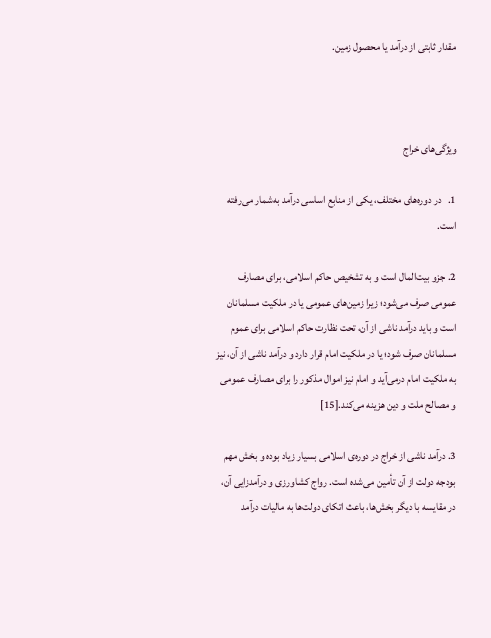مقدار ثابتی از درآمد یا محصول زمین.



ویژگی‌های خراج

1.   در دوره‌های مختلف، یکی از منابع اساسی درآمد به‌شمار می‌رفته است.

2. جزو بیت‌المال است و به تشخیص حاکم اسلامی، برای مصارف عمومی صرف می‌شود؛ زیرا زمین‌های عمومی یا در ملکیت مسلمانان است و باید درآمد ناشی از آن، تحت نظارت حاکم اسلامی برای عموم مسلمانان صرف ‌شود؛ یا در ملکیت امام قرار دارد و درآمد ناشی از آن، نیز به ملکیت امام درمی‌آید و امام نیز اموال مذکور را برای مصارف عمومی و مصالح ملت و دین هزینه می‌کند.[15]

3. درآمد ناشی از خراج در دوره‌ی اسلامی بسیار زیاد بوده و بخش مهم بودجه دولت از آن تأمین می‌شده است. رواج کشاورزی و درآمدزایی آن، در مقایسه با دیگر بخش‌ها، باعث اتکای دولت‌ها به مالیات درآمد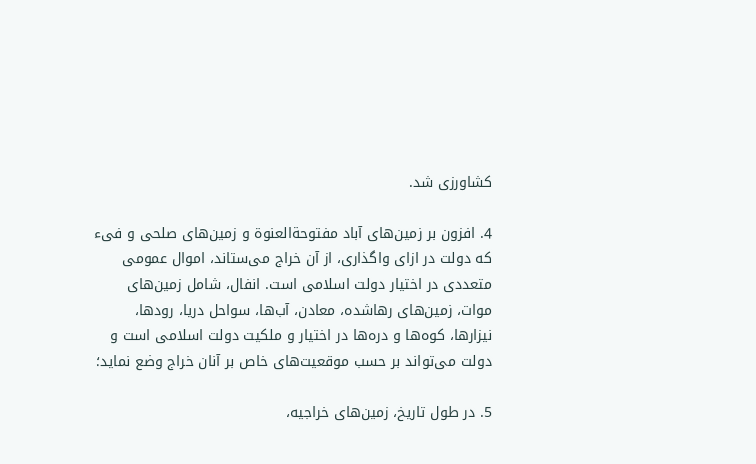کشاورزی شد.

4. افزون بر زمین‌های آباد مفتوحةالعنوة و زمین‌های صلحی و فیء که دولت در ازای واگذاری، از آن خراج می‌ستاند، اموال عمومی متعددی در اختیار دولت اسلامی است. انفال، شامل زمین‌های موات، زمین‌های رهاشده، معادن، آب‌ها، سواحل دریا، رودها، نیزارها، کوه‌ها و دره‌ها در اختیار و ملکیت دولت اسلامی است و دولت می‌تواند بر حسب موقعیت‌های خاص بر آنان خراج وضع نماید؛

5. در طول تاریخ، زمین‌های خراجیه،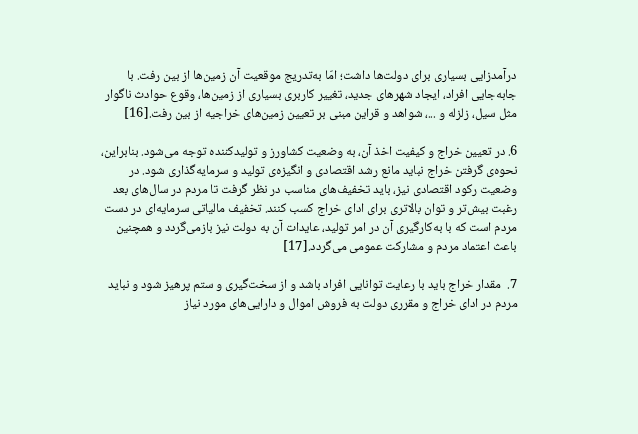درآمدزایی بسیاری برای دولت‌ها داشت؛ امّا به‌تدریج موقعیت آن زمین‌ها از بین رفت. با جابه‌جایی افراد، ایجاد شهرهای جدید، تغییر کاربری بسیاری از زمین‌ها، وقوع حوادث ناگوار مثل سیل، زلزله و ...، شواهد و قراین مبنی بر تعیین زمین‌های خراجیه از بین رفت.[16]

6. در تعیین خراج و کیفیت اخذ آن، به وضعیت کشاورز و تولیدکننده توجه می‌شود. بنابراین، نحوه‌ی گرفتن خراج نباید مانع رشد اقتصادی و انگیزه‌ی تولید و سرمایه‌گذاری شود. در وضعیت رکود اقتصادی نیز، باید تخفیف‌های مناسب در نظر گرفت تا مردم در سال‌های بعد رغبت بیش‌تر و توان بالاتری برای ادای خراج کسب کنند. تخفیف مالیاتی سرمایه‌ای در دست مردم است که با به‌کارگیری آن در امر تولید، عایدات آن به دولت نیز بازمی‌گردد و همچنین باعث اعتماد مردم و مشارکت عمومی می‌گردد.[17]

7.  مقدار خراج باید با رعایت توانایی افراد باشد و از سخت‌گیری و ستم پرهیز شود و نباید مردم در ادای خراج و مقرری دولت به فروش اموال و دارایی‌های مورد نیاز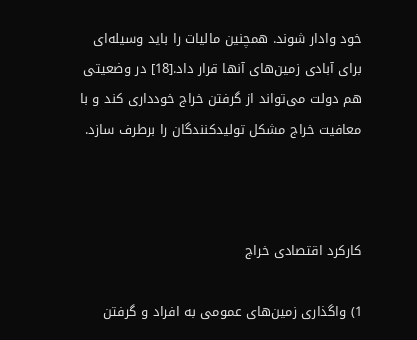خود وادار شوند. همچنین مالیات را باید وسیله‌ای برای آبادی زمین‌های آنها قرار داد.[18] در وضعیتی هم دولت می‌تواند از گرفتن خراج خودداری کند و با معافیت خراج مشکل تولیدکنندگان را برطرف سازد.



کارکرد اقتصادی خراج

1) واگذاری زمین‌های عمومی به افراد و گرفتن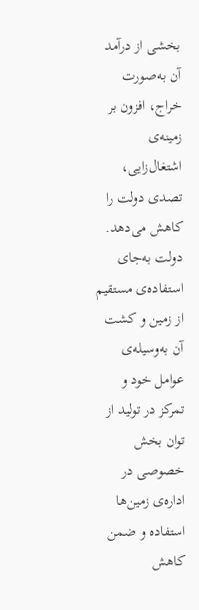بخشی از درآمد آن به‌صورت خراج، افزون بر زمینه‌ی اشتغال‌زایی، تصدی دولت را کاهش می‌دهد. دولت به‌جای استفاده‌ی مستقیم از زمین و کشت آن به‌وسیله‌ی عوامل خود و تمرکز در تولید از توان بخش خصوصی در اداره‌ی زمین‌ها استفاده و ضمن کاهش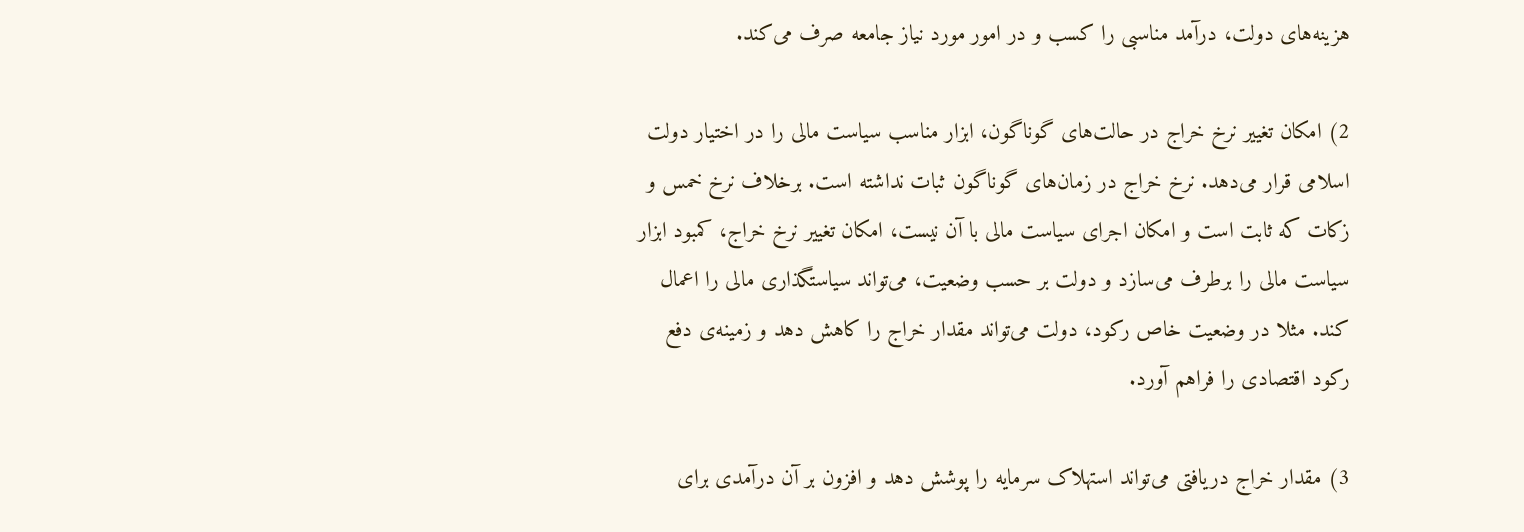هزینه‌های دولت، درآمد مناسبی را کسب و در امور مورد نیاز جامعه صرف می‌کند.

2) امکان تغییر نرخ خراج در حالت‌های گوناگون، ابزار مناسب سیاست‌ مالی را در اختیار دولت اسلامی قرار می‌دهد. نرخ خراج در زمان‌های گوناگون ثبات نداشته است. برخلاف نرخ خمس و زکات که ثابت است و امکان اجرای سیاست مالی با آن نیست، امکان تغییر نرخ خراج، کمبود ابزار سیاست مالی را برطرف می‌سازد و دولت بر حسب وضعیت، می‌تواند سیاستگذاری مالی را اعمال کند. مثلا در وضعیت خاص رکود، دولت می‌تواند مقدار خراج را کاهش دهد و زمینه‌ی دفع رکود اقتصادی را فراهم آورد.

3) مقدار خراج دریافتی می‌تواند استهلاک سرمایه را پوشش دهد و افزون بر آن درآمدی برای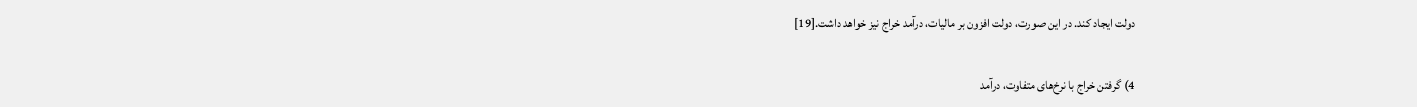دولت ایجاد کند. در این صورت، ‌دولت افزون بر مالیات، درآمد خراج نیز خواهد داشت.[19]

4) گرفتن خراج با نرخ‌های متفاوت، درآمد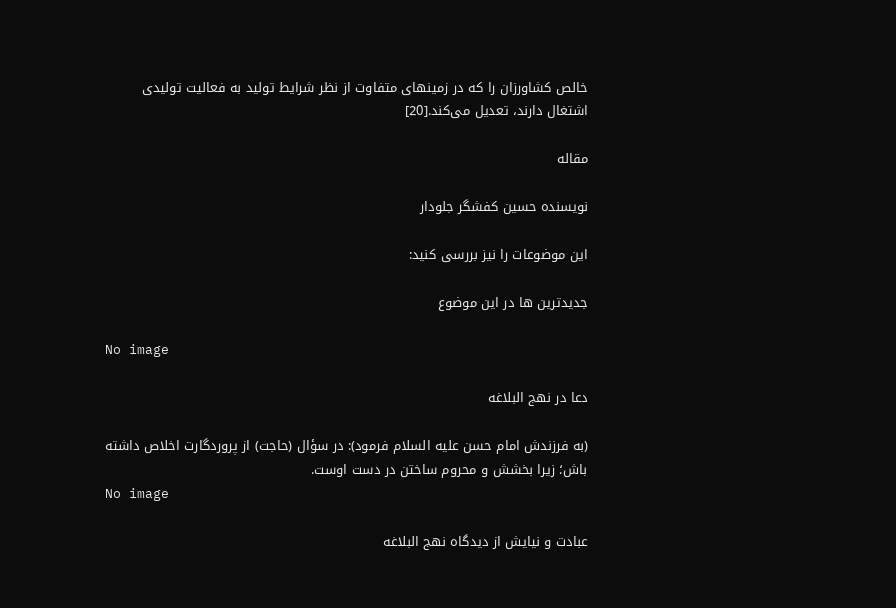خالص کشاورزان را که در زمینهای متفاوت از نظر شرایط تولید به فعالیت تولیدی اشتغال دارند، تعدیل می‌کند.[20]

مقاله

نویسنده حسين كفشگر جلودار

این موضوعات را نیز بررسی کنید:

جدیدترین ها در این موضوع

No image

دعا در نهج البلاغه

(به فرزندش امام حسن عليه السلام فرمود): در سؤال (حاجت) از پروردگارت اخلاص داشته باش؛ زيرا بخشش و محروم ساختن در دست اوست.
No image

عبادت و نیایش از دیدگاه نهج البلاغه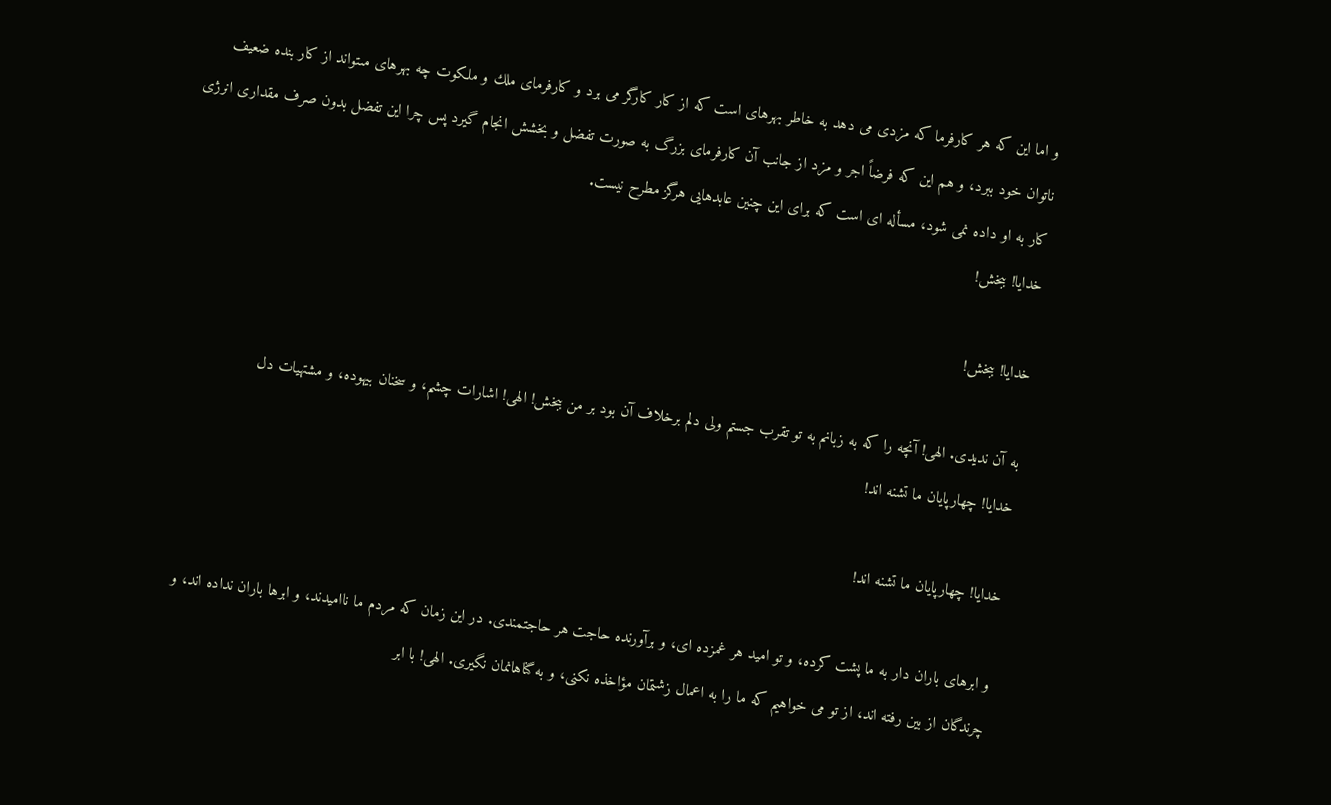و اما این كه هر كارفرما كه مزدى مى دهد به خاطر بهرهاى است كه از كار كارگر مى برد و كارفرماى ملك و ملكوت چه بهرهاى مىتواند از كار بنده ضعیف ناتوان خود ببرد، و هم این‌ كه فرضاً اجر و مزد از جانب آن كارفرماى بزرگ به صورت تفضل و بخشش انجام گیرد پس چرا این تفضل بدون صرف مقدارى انرژى كار به او داده نمى شود، مسأله اى است كه براى این چنین عابدهایى هرگز مطرح نیست.
خدایا! ببخش!

خدایا! ببخش!

به آن نديدى. الهى! آنچه را كه به زبانم به تو تقرب جستم ولى دلم برخلاف آن بود بر من ببخش! الهى! اشارات چشم، و سخنان بيهوده، و مشتهيات دل
خدایا! چهارپايان ما تشنه اند!

خدایا! چهارپايان ما تشنه اند!

و ابرهاى باران دار به ما پشت كرده، و تو اميد هر غمزده اى، و برآورنده حاجت هر حاجتمندی. در اين زمان كه مردم ما نااميدند، و ابرها باران نداده اند، و چرندگان از بين رفته اند، از تو مى خواهيم كه ما را به اعمال زشتمان مؤاخذه نكنى، و به گناهانمان نگيرى. الهى! با ابر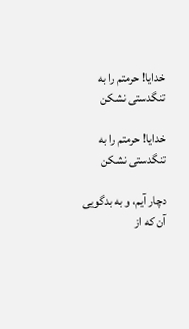خدایا! حرمتم را به تنگدستى نشكن

خدایا! حرمتم را به تنگدستى نشكن

دچار آيم، و به بدگويى آن كه از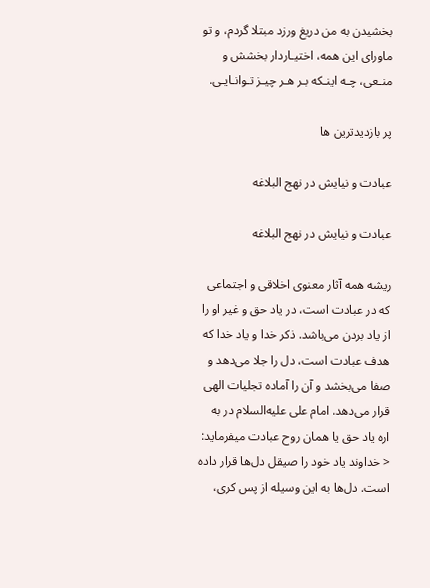بخشيدن به من دريغ ورزد مبتلا گردم، و تو ماوراى اين همه، اختيـاردار بخشش و منـعى، چـه اينـكه بـر هـر چيـز تـوانـايـى.

پر بازدیدترین ها

عبادت و نیایش در نهج البلاغه

عبادت و نیایش در نهج البلاغه

ریشه همه آثار معنوی اخلاقی و اجتماعی که در عبادت است، در یاد حق و غیر او را از یاد بردن می‌باشد. ذکر خدا و یاد خدا که هدف عبادت است، دل را جلا می‌دهد و صفا می‌بخشد و آن را آماده تجلیات الهی قرار می‌دهد. امام علی علیه‌السلام در به اره یاد حق یا همان روح عبادت میفرماید: < خداوند یاد خود را صیقل دل‌ها قرار داده است. دل‌ها به این وسیله از پس کری،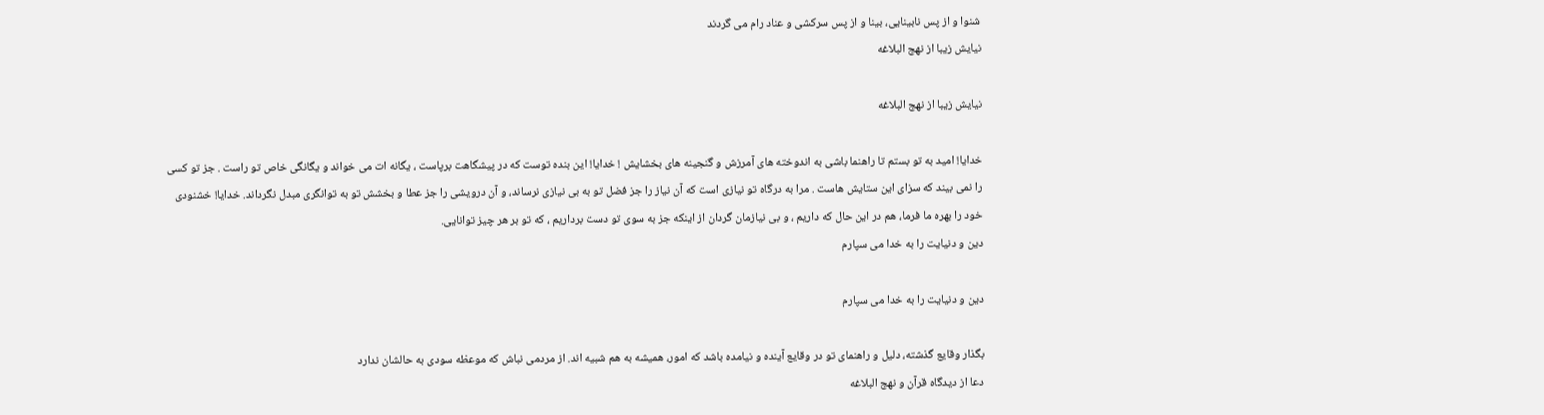شنوا و از پس نابینایی، بینا و از پس سرکشی و عناد رام می‌ گردند
نیایش زیبا از نهج البلاغه

نیایش زیبا از نهج البلاغه

خدایا! امید به تو بستم تا راهنما باشى به اندوخته هاى آمرزش و گنجینه هاى بخشایش ! خدایا! این بنده توست که در پیشگاهت برپاست ، یگانه ات مى خواند و یگانگى خاص تو راست . جز تو کسى را نمى بیند که سزاى این ستایش هاست . مرا به درگاه تو نیازى است که آن نیاز را جز فضل تو به بى نیازى نرساند، و آن درویشى را جز عطا و بخشش تو به توانگرى مبدل نگرداند. خدایا! خشنودى خود را بهره ما فرما، هم در این حال که داریم ، و بى نیازمان گردان از اینکه جز به سوى تو دست برداریم ، که تو بر هر چیز توانایى.
دین و دنیایت را به خدا می سپارم

دین و دنیایت را به خدا می سپارم

بگذار وقایع گذشته، دلیل و راهنمای تو در وقایع آینده و نیامده باشد که امور، همیشه به هم شبیه اند. از مردمی نباش که موعظه سودی به حالشان ندارد
دعا از دیدگاه قرآن و نهج البلاغه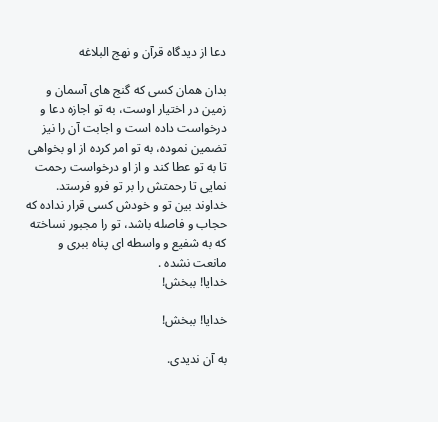دعا از دیدگاه قرآن و نهج البلاغه

بدان همان کسی که گنج های آسمان و زمین در اختیار اوست، به تو اجازه دعا و درخواست داده است و اجابت آن را نیز تضمین نموده، به تو امر کرده از او بخواهی تا به تو عطا کند و از او درخواست رحمت نمایی تا رحمتش را بر تو فرو فرستد. خداوند بین تو و خودش کسی قرار نداده که حجاب و فاصله باشد، تو را مجبور نساخته که به شفیع و واسطه ای پناه ببری و مانعت نشده .
خدایا! ببخش!

خدایا! ببخش!

به آن نديدى.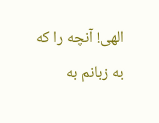الهى! آنچه را كه به زبانم به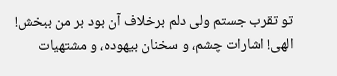تو تقرب جستم ولى دلم برخلاف آن بود بر من ببخش! الهى! اشارات چشم، و سخنان بيهوده، و مشتهيات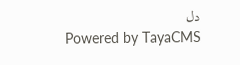دل
Powered by TayaCMS